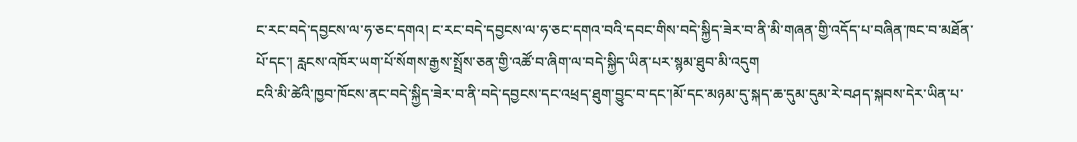ང་རང་བདེ་དབྱངས་ལ་ཧ་ཅང་དགའ། ང་རང་བདེ་དབྱངས་ལ་ཧ་ཅང་དགའ་བའི་དབང་གིས་བདེ་སྐྱིད་ཟེར་བ་ནི་མི་གཞན་གྱི་འདོད་པ་བཞིན་ཁང་བ་མཐོན་པོ་དང་། རླངས་འཁོར་ཡག་པོ་སོགས་རྒྱས་སྤྲོས་ཅན་གྱི་འཚོ་བ་ཞིག་ལ་བདེ་སྐྱིད་ཡིན་པར་སྙམ་ཐུབ་མི་འདུག
ངའི་མི་ཚེའི་ཁྱབ་ཁོངས་ནང་བདེ་སྐྱིད་ཟེར་བ་ནི་བདེ་དབྱངས་དང་འཕྲད་ཐུག་བྱུང་བ་དང་།མོ་དང་མཉམ་དུ་སྐད་ཆ་དུམ་དུམ་རེ་བཤད་སྐབས་དེར་ཡིན་པ་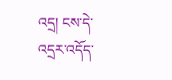འདྲ། ངས་དེ་འདྲར་འདོད་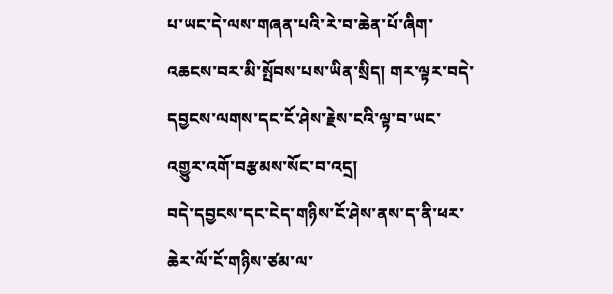པ་ཡང་དེ་ལས་གཞན་པའི་རེ་བ་ཆེན་པོ་ཞིག་འཆངས་བར་མི་སྤོབས་པས་ཡིན་སྲིད། གར་ལྟར་བདེ་དབྱངས་ལགས་དང་ངོ་ཤེས་རྗེས་ངའི་ལྟ་བ་ཡང་འགྱུར་འགོ་བརྩམས་སོང་བ་འདྲ།
བདེ་དབྱངས་དང་ངེད་གཉིས་ངོ་ཤེས་ནས་ད་ནི་ཕར་ཆེར་ལོ་ངོ་གཉིས་ཙམ་ལ་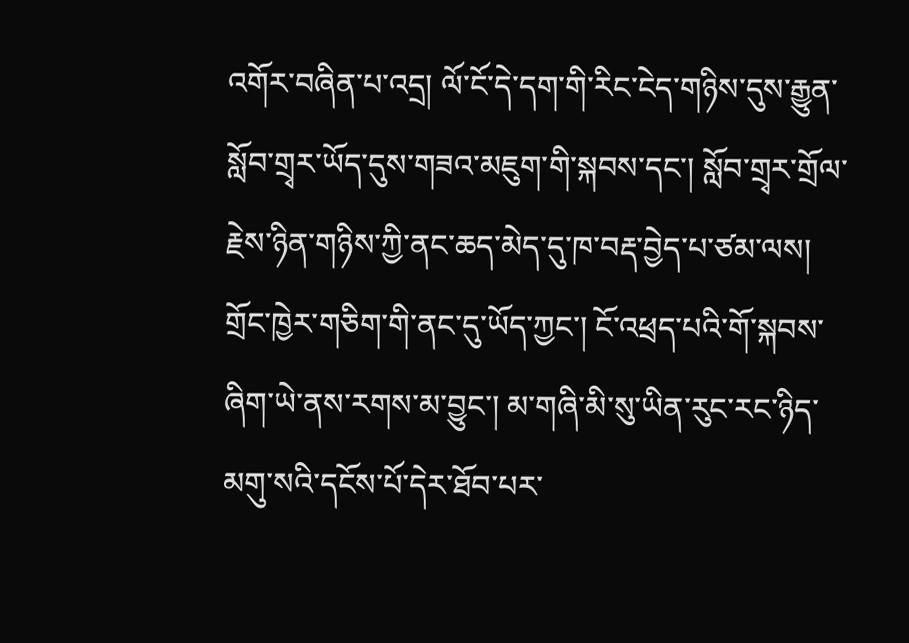འགོར་བཞིན་པ་འདྲ། ལོ་ངོ་དེ་དག་གི་རིང་ངེད་གཉིས་དུས་རྒྱུན་སློབ་གྲྭར་ཡོད་དུས་གཟའ་མཇུག་གི་སྐབས་དང་། སློབ་གྲྭར་གྲོལ་རྗེས་ཉིན་གཉིས་ཀྱི་ནང་ཆད་མེད་དུ་ཁ་བརྡ་བྱེད་པ་ཙམ་ལས། གྲོང་ཁྱེར་གཅིག་གི་ནང་དུ་ཡོད་ཀྱང་། ངོ་འཕྲད་པའི་གོ་སྐབས་ཞིག་ཡེ་ནས་རགས་མ་བྱུང་། མ་གཞི་མི་སུ་ཡིན་རུང་རང་ཉིད་མགུ་སའི་དངོས་པོ་དེར་ཐོབ་པར་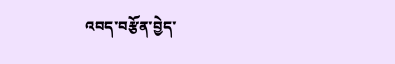འབད་བརྩོན་བྱེད་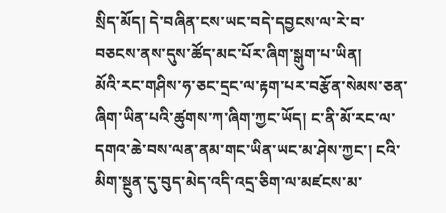སྲིད་མོད། དེ་བཞིན་ངས་ཡང་བདེ་དབྱངས་ལ་རེ་བ་བཅངས་ནས་དུས་ཚོད་མང་པོར་ཞིག་སྒུག་པ་ཡིན།
མོའི་རང་གཤིས་ཧ་ཅང་དྲང་ལ་རྟག་པར་བརྩོན་སེམས་ཅན་ཞིག་ཡིན་པའི་ཚུགས་ཀ་ཞིག་ཀྱང་ཡོད། ང་ནི་མོ་རང་ལ་དགའ་ཆེ་བས་ལན་ནམ་གང་ཡིན་ཡང་མ་ཤེས་ཀྱང་། ངའི་མིག་སྔུན་དུ་བུད་མེད་འདི་འདྲ་ཅིག་ལ་མཛངས་མ་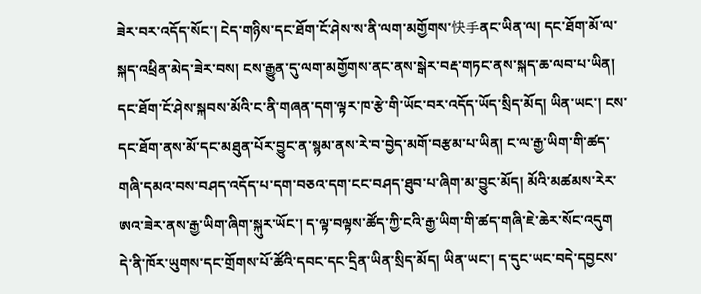ཟེར་བར་འདོད་སོང་། ངེད་གཉིས་དང་ཐོག་ངོ་ཤེས་ས་ནི་ལག་མགྱོགས་快手ནང་ཡིན་ལ། དང་ཐོག་མོ་ལ་སྐད་འཕྲིན་མེད་ཟེར་བས། ངས་རྒྱུན་དུ་ལག་མགྱོགས་ནང་ནས་སྒེར་བརྡ་གཏང་ནས་སྐད་ཆ་ལབ་པ་ཡིན། དང་ཐོག་ངོ་ཤེས་སྐབས་མོའི་ང་ནི་གཞན་དག་ལྟར་ཁ་རྩེ་གི་ཡོང་བར་འདོད་ཡོད་སྲིད་མོད། ཡིན་ཡང་། ངས་དང་ཐོག་ནས་མོ་དང་མཐུན་པོར་བྱུང་ན་སྙམ་ནས་རེ་བ་བྱེད་མགོ་བརྩམ་པ་ཡིན། ང་ལ་རྒྱ་ཡིག་གི་ཚད་གཞི་དམའ་བས་བཤད་འདོད་པ་དག་བཅའ་དག་ངང་བཤད་ཐུབ་པ་ཞིག་མ་བྱུང་མོད། མོའི་མཚམས་རེར་ཨའ་ཟེར་ནས་རྒྱ་ཡིག་ཞིག་སྐུར་ཡོང་། ད་ལྟ་བལྟས་ཚོད་ཀྱི་ངའི་རྒྱ་ཡིག་གི་ཚད་གཞི་ཇེ་ཆེར་སོང་འདུག  དེ་ནི་ཁོར་ཡུགས་དང་གྲོགས་པོ་ཚོའི་དབང་དང་དྲིན་ཡིན་སྲིད་མོད། ཡིན་ཡང་། ད་དུང་ཡང་བདེ་དབྱངས་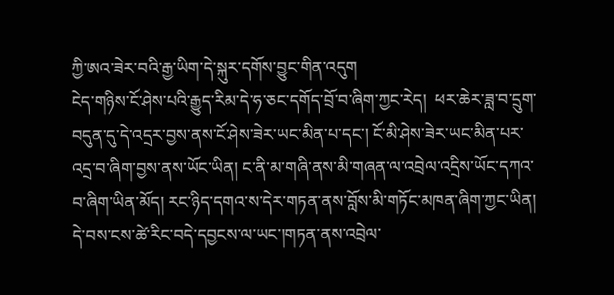ཀྱི་ཨའ་ཟེར་བའི་རྒྱ་ཡིག་དེ་སྐུར་དགོས་བྱུང་གིན་འདུག
ངེད་གཉིས་ངོ་ཤེས་པའི་རྒྱུད་རིམ་དེ་ཧ་ཅང་དགོད་བྲོ་བ་ཞིག་ཀྱང་རེད།  ཕར་ཆེར་ཟླ་བ་དྲུག་བདུན་དུ་དེ་འདྲར་བྱས་ནས་ངོ་ཤེས་ཟེར་ཡང་མིན་པ་དང་། ངོ་མི་ཤེས་ཟེར་ཡང་མིན་པར་འདྲ་བ་ཞིག་བྱས་ནས་ཡོང་ཡིན། ང་ནི་མ་གཞི་ནས་མི་གཞན་ལ་འབྲེལ་འདྲིས་ཡོང་དཀའ་བ་ཞིག་ཡིན་མོད། རང་ཉིད་དགའ་ས་དེར་གཏན་ནས་བློས་མི་གཏོང་མཁན་ཞིག་ཀྱང་ཡིན། དེ་བས་ངས་ཚེ་རིང་བདེ་དབྱངས་ལ་ཡང་།གཏན་ནས་འབྲེལ་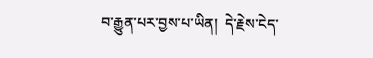བ་རྒྱུན་པར་བྱས་པ་ཡིན།  དེ་རྗེས་ངེད་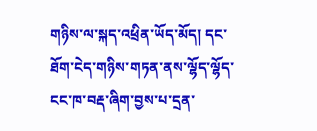གཉིས་ལ་སྐད་འཕྲིན་ཡོད་མོད། དང་ཐོག་ངེད་གཉིས་གཏན་ནས་ལྷོད་ལྷོད་ངང་ཁ་བརྡ་ཞིག་བྱས་པ་དྲན་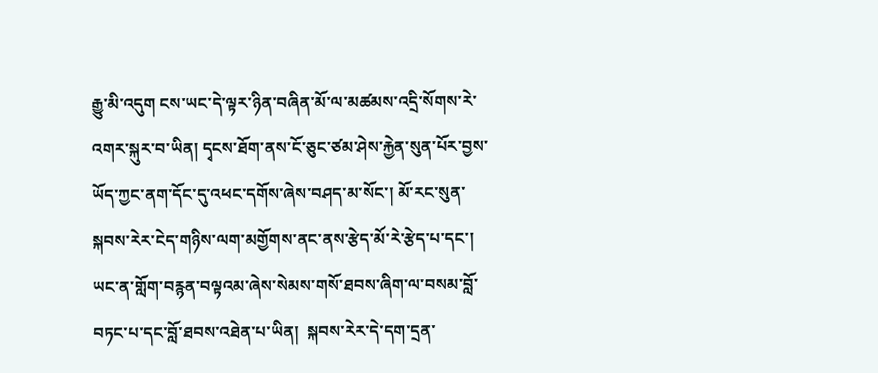རྒྱུ་མི་འདུག ངས་ཡང་དེ་ལྟར་ཉིན་བཞིན་མོ་ལ་མཚམས་འདྲི་སོགས་རེ་འགར་སྐུར་བ་ཡིན། དྭངས་ཐོག་ནས་ངོ་ཅུང་ཙམ་ཤེས་རྐྱེན་སུན་པོར་བྱས་ཡོད་ཀྱང་ནག་དོང་དུ་འཕང་དགོས་ཞེས་བཤད་མ་སོང་། མོ་རང་སུན་སྐབས་རེར་ངེད་གཉིས་ལག་མགྱོགས་ནང་ནས་རྩེད་མོ་རེ་རྩེད་པ་དང་། ཡང་ན་གློག་བརྙན་བལྟའམ་ཞེས་སེམས་གསོ་ཐབས་ཞིག་ལ་བསམ་བློ་བཏང་པ་དང་བློ་ཐབས་འཐེན་པ་ཡིན།  སྐབས་རེར་དེ་དག་དྲན་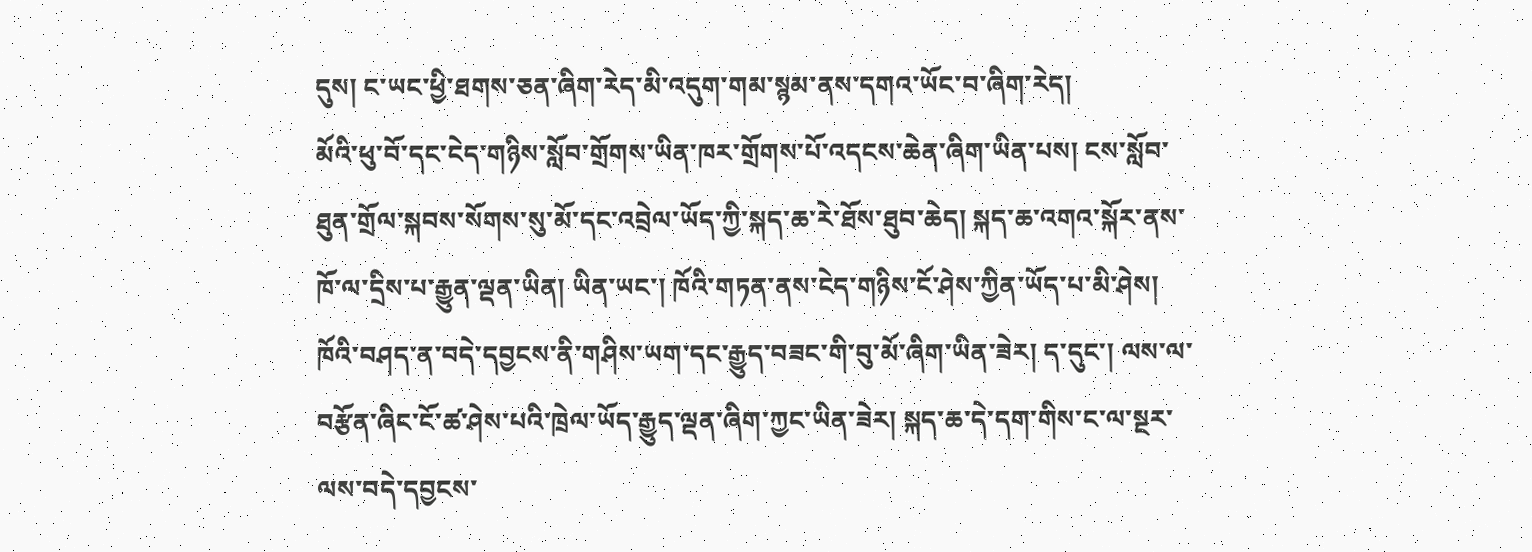དུས། ང་ཡང་ཕྱི་ཐགས་ཅན་ཞིག་རེད་མི་འདུག་གམ་སྙམ་ནས་དགའ་ཡོང་བ་ཞིག་རེད།
མོའི་ཕུ་བོ་དང་ངེད་གཉིས་སློབ་གྲོགས་ཡིན་ཁར་གྲོགས་པོ་འདངས་ཆེན་ཞིག་ཡིན་པས། ངས་སློབ་ཐུན་གྲོལ་སྐབས་སོགས་སུ་མོ་དང་འབྲེལ་ཡོད་ཀྱི་སྐད་ཆ་རེ་ཐོས་ཐུབ་ཆེད། སྐད་ཆ་འགའ་སྐོར་ནས་ཁོ་ལ་དྲིས་པ་རྒྱུན་ལྡན་ཡིན། ཡིན་ཡང་། ཁོའི་གཏན་ནས་ངེད་གཉིས་ངོ་ཤེས་ཀྱིན་ཡོད་པ་མི་ཤེས། ཁོའི་བཤད་ན་བདེ་དབྱངས་ནི་གཤིས་ཡག་དང་རྒྱུད་བཟང་གི་བུ་མོ་ཞིག་ཡིན་ཟེར། ད་དུང་། ལས་ལ་བརྩོན་ཞིང་ངོ་ཚ་ཤེས་པའི་ཁྲེལ་ཡོད་རྒྱུད་ལྡན་ཞིག་ཀྱང་ཡིན་ཟེར། སྐད་ཆ་དེ་དག་གིས་ང་ལ་སྔར་ལས་བདེ་དབྱངས་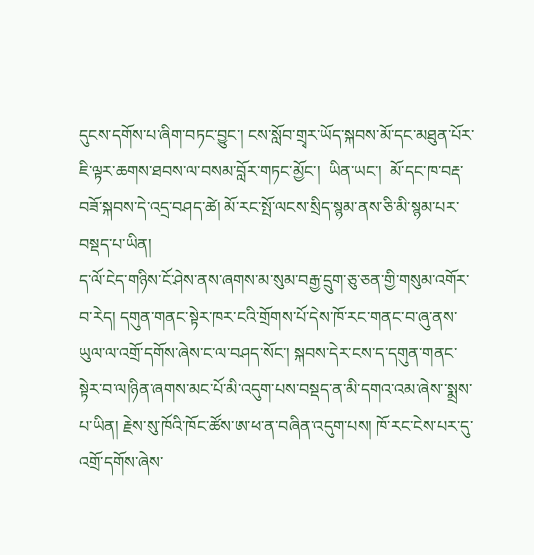དུངས་དགོས་པ་ཞིག་བཏང་བྱུང་། ངས་སློབ་གྲྭར་ཡོད་སྐབས་མོ་དང་མཐུན་པོར་ཇི་ལྟར་ཆགས་ཐབས་ལ་བསམ་བློར་གཏང་མྱོང་།  ཡིན་ཡང་།  མོ་དང་ཁ་བརྡ་བཟོ་སྐབས་དེ་འདྲ་བཤད་ཚེ། མོ་རང་སྤོ་ལངས་སྲིད་སྙམ་ནས་ཅི་མི་སྙམ་པར་བསྡད་པ་ཡིན།
ད་ལོ་ངེད་གཉིས་ངོ་ཤེས་ནས་ཞགས་མ་སུམ་བརྒྱ་དྲུག་ཅུ་ཅན་གྱི་གསུམ་འགོར་བ་རེད། དགུན་གནང་སྟེར་ཁར་ངའི་གྲོགས་པོ་དེས་ཁོ་རང་གནང་བ་ཞུ་ནས་ཡུལ་ལ་འགྲོ་དགོས་ཞེས་ང་ལ་བཤད་སོང་། སྐབས་དེར་ངས་ད་དགུན་གནང་སྟེར་བ་ལ།ཉིན་ཞགས་མང་པོ་མི་འདུག་པས་བསྡད་ན་མི་དགའ་འམ་ཞེས་་སྨྲས་པ་ཡིན། རྗེས་སུ་ཁོའི་ཁོང་ཚོས་ཨ་ཕ་ན་བཞིན་འདུག་པས། ཁོ་རང་ངེས་པར་དུ་འགྲོ་དགོས་ཞེས་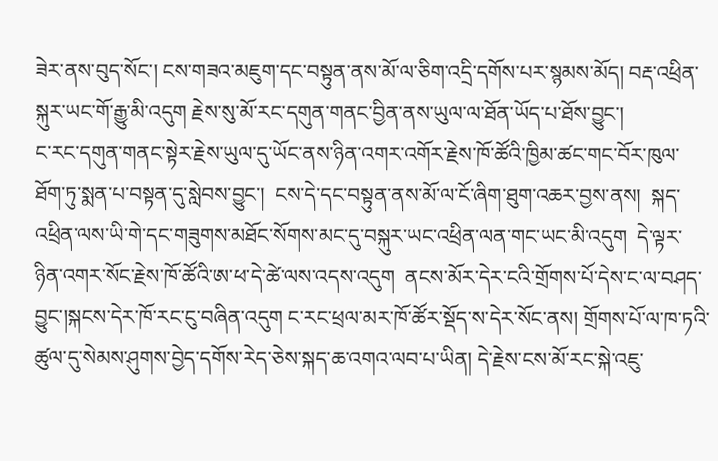ཟེར་ནས་བུད་སོང་། ངས་གཟའ་མཇུག་དང་བསྟུན་ནས་མོ་ལ་ཅིག་འདྲི་དགོས་པར་སྙམས་མོད། བརྡ་འཕྲིན་སྐུར་ཡང་གོ་རྒྱུ་མི་འདུག རྗེས་སུ་མོ་རང་དགུན་གནང་བྱིན་ནས་ཡུལ་ལ་ཐོན་ཡོད་པ་ཐོས་བྱུང་།
ང་རང་དགུན་གནང་སྟེར་རྗེས་ཡུལ་དུ་ཡོང་ནས་ཉིན་འགར་འགོར་རྗེས་ཁོ་ཚོའི་ཁྱིམ་ཚང་གང་བོར་ཁུལ་ཐོག་ཏུ་སྨན་པ་བསྟན་དུ་སླེབས་བྱུང་།  ངས་དེ་དང་བསྟུན་ནས་མོ་ལ་ངོ་ཞིག་ཐུག་འཆར་བྱས་ནས།  སྐད་འཕྲིན་ལས་ཡི་གེ་དང་གཟུགས་མཐོང་སོགས་མང་དུ་བསྐུར་ཡང་འཕྲིན་ལན་གང་ཡང་མི་འདུག  དེ་ལྟར་ཉིན་འགར་སོང་རྗེས་ཁོ་ཚོའི་ཨ་ཕ་དེ་ཚེ་ལས་འདས་འདུག  ནངས་མོར་དེར་ངའི་གྲོགས་པོ་དེས་ང་ལ་བཤད་བྱུང་།སྐངས་དེར་ཁོ་རང་ངུ་བཞིན་འདུག ང་རང་ཕྲལ་མར་ཁོ་ཚོར་སྡོད་ས་དེར་སོང་ནས། གྲོགས་པོ་ལ་ཁ་ཏའི་ཚུལ་དུ་སེམས་ཤུགས་བྱེད་དགོས་རེད་ཅེས་སྐད་ཆ་འགའ་ལབ་པ་ཡིན། དེ་རྗེས་ངས་མོ་རང་སྐེ་འཇུ་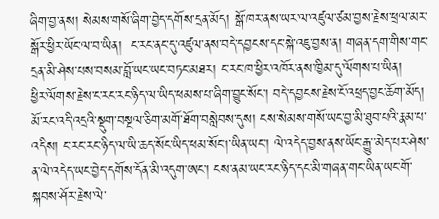ཞིག་བྱ་ནས། སེམས་གསོ་ཞིག་བྱེད་དགོས་དྲན་མོད། སྒོ་ཁར་ནས་ཡར་ལ་འཛུལ་ཙམ་བྱས་རྗེས་ཕྲལ་མར་སྒོར་ཕྱིར་ཡོང་ལ་བ་ཡིན།  ང་རང་ནང་དུ་འཛུལ་ནས་བདེ་དབྱངས་དང་སྐེ་འཇུ་བྱས་ན། གཞན་དག་གིས་གང་དྲན་མི་ཤེས་པས་བསམ་བློ་ཡང་ཡང་བཏང་མཐར། ང་རང་ཁ་ཕྱིར་འཁོར་ནས་ཁྱིམ་དུ་ལོགས་པ་ཡིན།
ཕྱིར་ལོགས་རྗེས་ང་རང་རང་ཉིད་ལ་ཡིད་ཕམས་པ་ཞིག་བྱུང་སོང་། བདེ་དབྱངས་རྗེས་ངོ་འཕྲད་བྱང་ཆོག་མོད། མོ་རང་འདི་འདྲའི་སྡུག་བསྔལ་ཅིག་མགོ་ཐོག་བསླེབས་དུས། ངས་སེམས་གསོ་ཡང་བྱ་མི་ཐུབ་པའི་རྣམ་པ་འདིས། ང་རང་རང་ཉིད་ལ་ཡི་ཆད་སོང་ཡིད་ཕམ་སོང།་ཡིན་ཡང་། ལེ་འདེད་བྱས་ནས་ཡོང་རྒྱུ་་མེད་པར་ཤེས་ན་ལེ་འདེད་ཡང་བྱེད་དགོས་དོན་མི་འདུག་ཨང་། ངས་ནམ་ཡང་རང་ཉིད་དང་མི་གཞན་གང་ཡིན་ཡང་གོ་སྐབས་ཤོར་རྗེས་ལེ་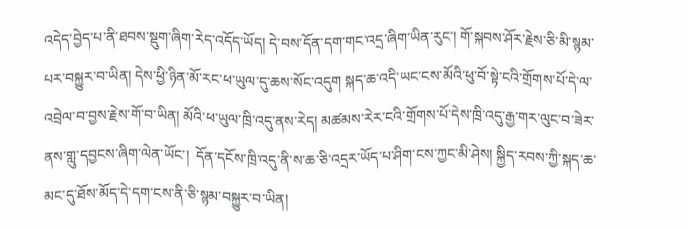འདེད་བྱེད་པ་ནི་ཐབས་སྡུག་ཞིག་རེད་འདོད་ཡོད། དེ་བས་དོན་དག་གང་འདྲ་ཞིག་ཡིན་རུང་། གོ་སྐབས་ཤོར་རྗེས་ཅི་མི་སྙམ་པར་བསྐྱུར་བ་ཡིན། དེས་ཕྱི་ཉིན་མོ་རང་ཕ་ཡུལ་དུ་ཆས་སོང་འདུག སྐད་ཆ་འདི་ཡང་ངས་མོའི་ཕུ་བོ་སྟེ་ངའི་གྲོགས་པོ་དེ་ལ་འབྲེལ་བ་བྱས་རྗེས་གོ་བ་ཡིན། མོའི་ཕ་ཡུལ་ཁྲི་འདུ་ནས་རེད། མཚམས་རེར་ངའི་གྲོགས་པོ་དེས་ཁྲི་འདུ་རྒྱ་གར་ལུང་བ་ཟེར་ནས་གླུ་དབྱངས་ཞིག་ལེན་ཡོང་།  དོན་དངོས་ཁྲི་འདུ་ནི་ས་ཆ་ཅི་འདྲར་ཡོད་པ་ཤིག་ངས་ཀྱང་མི་ཤེས། སྐྱིད་རབས་ཀྱི་སྐད་ཆ་མང་དུ་ཐོས་མོད་དེ་དག་ངས་ནི་ཅི་སྙམ་བསྐྱུར་བ་ཡིན།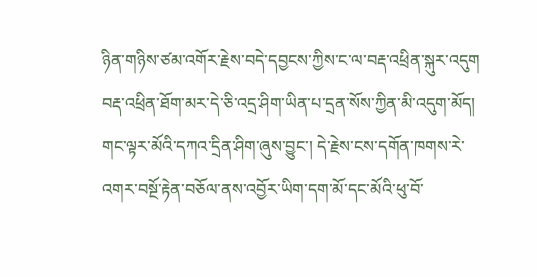ཉིན་གཉིས་ཙམ་འགོར་རྗེས་བདེ་དབྱངས་ཀྱིས་ང་ལ་བརྡ་འཕྲིན་སྐུར་འདུག བརྡ་འཕྲིན་ཐོག་མར་དེ་ཅི་འདྲ་ཤིག་ཡིན་པ་དྲན་སོས་ཀྱིན་མི་འདུག་མོད། གང་ལྟར་མོའི་དཀའ་དྲིན་ཤིག་ཞུས་བྱུང་། དེ་རྗེས་ངས་དགོན་ཁགས་རེ་འགར་བསྔོ་རྟེན་བཅོལ་ནས་འབྱོར་ཡིག་དག་མོ་དང་མོའི་ཕུ་བོ་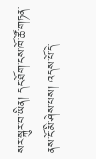སར་སྐུར་བ་ཡིན། དང་ཐོག་ངས་ཁོ་ཚོ་གཏན་ནས་ངོ་མི་ཤེས་པས། འདས་པོ་དེ་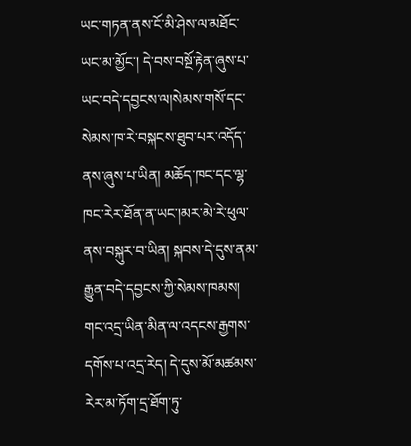ཡང་གཏན་ནས་ངོ་མི་ཤེས་ལ་མཐོང་ཡང་མ་མྱོང་། དེ་བས་བསྔོ་རྟེན་ཞུས་པ་ཡང་བདེ་དབྱངས་ལ།སེམས་གསོ་དང་སེམས་ཁ་རེ་བསྐངས་ཐུབ་པར་འདོད་ནས་ཞུས་པ་ཡིན། མཆོད་ཁང་དང་ལྷ་ཁང་རེར་ཐོན་ན་ཡང་།མར་མེ་རེ་ཕུལ་ནས་བསྐུར་བ་ཡིན། སྐབས་དེ་དུས་ནམ་རྒྱུན་བདེ་དབྱངས་ཀྱི་སེམས་ཁམས། གང་འདྲ་ཡིན་མིན་ལ་འདངས་རྒྱགས་དགོས་པ་འདྲ་རེད། དེ་དུས་མོ་མཚམས་རེར་མ་ཏོག་དྲ་ཐོག་ཏུ་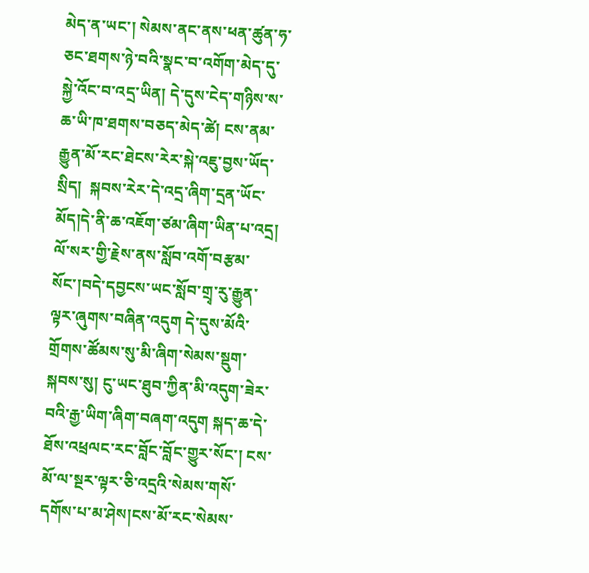མེད་ན་ཡང་། སེམས་ནང་ནས་ཕན་ཚུན་ཧ་ཅང་ཐགས་ཉེ་བའི་སྣང་བ་འགོག་མེད་དུ་སྐྱེ་འོང་བ་འདྲ་ཡིན། དེ་དུས་ངེད་གཉིས་ས་ཆ་ཡི་ཁ་ཐགས་བཅད་མེད་ཚེ། ངས་ནམ་རྒྱུན་མོ་རང་ཐེངས་རེར་སྐེ་འཇུ་བྱས་ཡོད་སྲིད།  སྐབས་རེར་དེ་འདྲ་ཞིག་དྲན་ཡོང་མོད།དེ་ནི་ཆ་འཇོག་ཙམ་ཞིག་ཡིན་པ་འདྲ།
ལོ་སར་གྱི་རྗེས་ནས་སློབ་འགོ་བརྩམ་སོང་།བདེ་དབྱངས་ཡང་སློབ་གྲྭ་རུ་རྒྱུན་ལྟར་ཞུགས་བཞིན་འདུག དེ་དུས་མོའི་གྲོགས་ཚོམས་སུ་མི་ཞིག་སེམས་སྡུག་སྐབས་སུ། ངུ་ཡང་ཐུབ་ཀྱིན་མི་འདུག་ཟེར་བའི་རྒྱ་ཡིག་ཞིག་བཞག་འདུག སྐད་ཆ་དེ་ཐོས་འཕྲལང་རང་བློང་བློང་གྱུར་སོང་། ངས་མོ་ལ་སྔར་ལྟར་ཅི་འདྲའི་སེམས་གསོ་དགོས་པ་མ་ཤེས།ངས་མོ་རང་སེམས་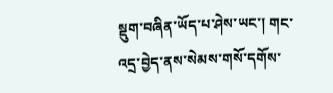སྡུག་བཞིན་ཡོད་པ་ཤེས་ཡང་། གང་འདྲ་བྱེད་ནས་སེམས་གསོ་དགོས་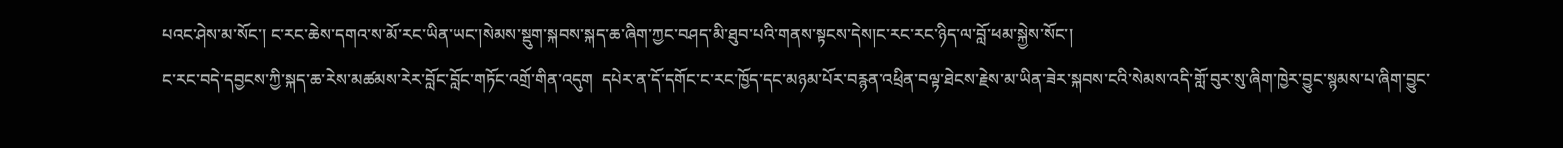པའང་ཤེས་མ་སོང་། ང་རང་ཆེས་དགའ་ས་མོ་རང་ཡིན་ཡང་།སེམས་སྡུག་སྐབས་སྐད་ཆ་ཞིག་ཀྱང་བཤད་མི་ཐུབ་པའི་གནས་སྟངས་དེས།ང་རང་རང་ཉིད་ལ་བློ་ཕམ་སྐྱེས་སོང་།
ང་རང་བདེ་དབྱངས་ཀྱི་སྐད་ཆ་རེས་མཚམས་རེར་བློང་བློང་གཏོང་འགྲོ་གིན་འདུག  དཔེར་ན་དོ་དགོང་ང་རང་ཁྱོད་དང་མཉམ་པོར་བརྙན་འཕྲིན་བལྟ་ཐེངས་རྗེས་མ་ཡིན་ཟེར་སྐབས་ངའི་སེམས་འདི་གློ་བུར་སུ་ཞིག་ཁྱེར་བྱུང་སྙམས་པ་ཞིག་བྱུང་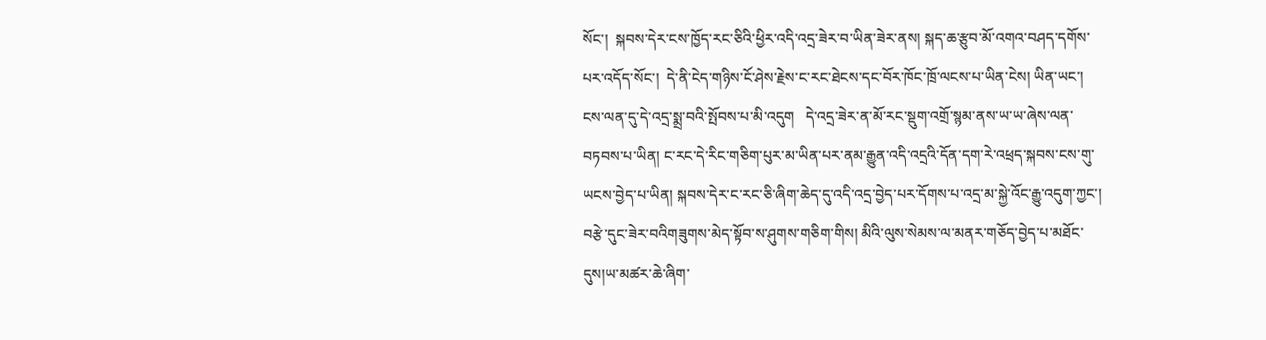སོང་།  སྐབས་དེར་ངས་ཁྱོད་རང་ཅིའི་ཕྱིར་འདི་འདྲ་ཟེར་བ་ཡིན་ཟེར་ནས། སྐད་ཆ་རྩུབ་མོ་འགའ་བཤད་དགོས་པར་འདོད་སོང་།  དེ་ནི་ངེད་གཉིས་ངོ་ཤེས་རྗེས་ང་རང་ཐེངས་དང་བོར་ཁོང་ཁྲོ་ལངས་པ་ཡིན་ངེས། ཡིན་ཡང་།  ངས་ལན་དུ་དེ་འདྲ་སྨྲ་བའི་སྤོབས་པ་མི་འདུག   དེ་འདྲ་ཟེར་ན་མོ་རང་སྡུག་འགྲོ་སྙམ་ནས་ཡ་ཡ་ཞེས་ལན་བཏབས་པ་ཡིན། ང་རང་དེ་རིང་གཅིག་པུར་མ་ཡིན་པར་ནམ་རྒྱུན་འདི་འདྲའི་དོན་དག་རེ་འཕྲད་སྐབས་ངས་གུ་ཡངས་བྱེད་པ་ཡིན། སྐབས་དེར་ང་རང་ཅི་ཞིག་ཆེད་དུ་འདི་འདྲ་བྱེད་པར་དོགས་པ་འདྲ་མ་སྐྱེ་འོང་རྒྱུ་འདུག་ཀྱང་། བརྩེ་དུང་ཟེར་བའིགཟུགས་མེད་སྟོབ་ས་ཤུགས་གཅིག་གིས། མིའི་ལུས་སེམས་ལ་མནར་གཅོད་བྱེད་པ་མཐོང་དུས།ཡ་མཚར་ཆེ་ཞིག་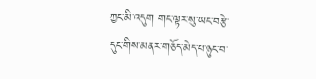ཀྱང་མི་འདུག གང་ལྟར་སུ་ཡང་བརྩེ་དུང་གིས་མནར་གཅོད་མེད་པ་ཉུང་བ་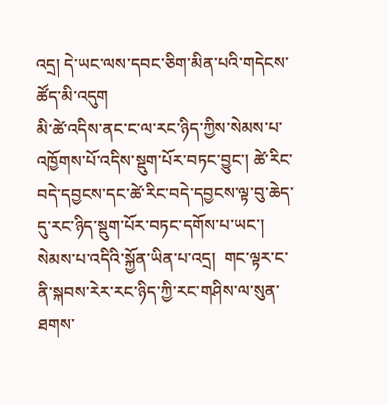འདྲ། དེ་ཡང་ལས་དབང་ཅིག་མིན་པའི་གདེངས་ཚོད་མི་འདུག
མི་ཚེ་འདིས་ནང་ང་ལ་རང་ཉིད་ཀྱིས་སེམས་པ་འཁྱོགས་པོ་འདིས་སྡུག་པོར་བཏང་བྱུང་། ཚེ་རིང་བདེ་དབྱངས་དང་ཚེ་རིང་བདེ་དབྱངས་ལྟ་བུ་ཆེད་དུ་རང་ཉིད་སྡུག་པོར་བཏང་དགོས་པ་ཡང་།  སེམས་པ་འདིའི་སྐྱོན་ཡིན་པ་འདྲ།  གང་ལྟར་ང་ནི་སྐབས་རེར་རང་ཉིད་ཀྱི་རང་གཤིས་ལ་སུན་ཐགས་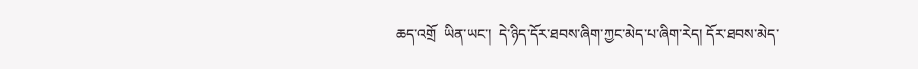ཆད་འགྲོ  ཡིན་ཡང་།  དེ་ཉིད་དོར་ཐབས་ཞིག་ཀྱང་མེད་པ་ཞིག་རེད། དོར་ཐབས་མེད་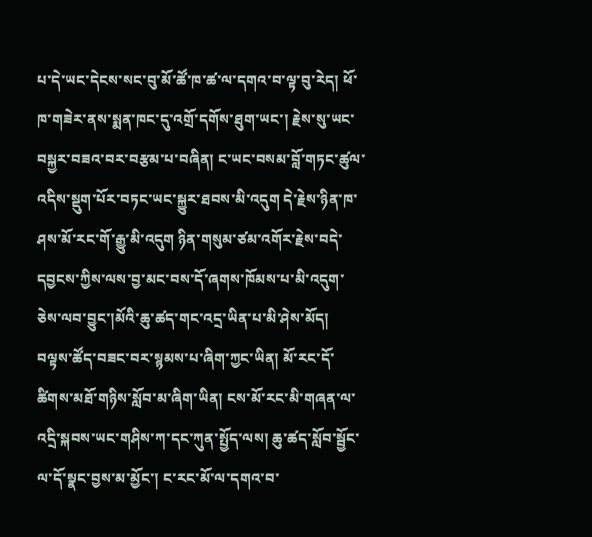པ་དེ་ཡང་དེངས་སང་བུ་མོ་ཚོ་ཁ་ཚ་ལ་དགའ་བ་ལྟ་བུ་རེད། ཕོ་ཁ་གཟེར་ནས་སྨན་ཁང་དུ་འགྲོ་དགོས་ཐུག་ཡང་། རྗེས་སུ་ཡང་བསྐྱར་བཟའ་བར་བརྩམ་པ་བཞིན། ང་ཡང་བསམ་བློ་གཏང་ཚུལ་འདིས་སྡུག་པོར་བཏང་ཡང་སྐྱུར་ཐབས་མི་འདུག དེ་རྗེས་ཉིན་ཁ་ཤས་མོ་རང་གོ་རྒྱུ་མི་འདུག ཉིན་གསུམ་ཙམ་འགོར་རྗེས་བདེ་དབྱངས་ཀྱིས་ལས་བྱ་མང་བས་དོ་ཞགས་ཁོམས་པ་མི་འདུག་ཅེས་ལབ་བྱུང་།མོའི་ཆུ་ཚད་གང་འདྲ་ཡིན་པ་མི་ཤེས་མོད། བལྟས་ཚོད་བཟང་བར་སྙམས་པ་ཞིག་ཀྱང་ཡིན། མོ་རང་དོ་ཚིགས་མཐོ་གཉིས་སློབ་མ་ཞིག་ཡིན། ངས་མོ་རང་མི་གཞན་ལ་འདྲི་སྐབས་ཡང་གཤིས་ཀ་དང་ཀུན་སྤྱོད་ལས། ཆུ་ཚད་སློབ་སྦྱོང་ལ་དོ་སྣང་བྱས་མ་མྱོང་། ང་རང་མོ་ལ་དགའ་བ་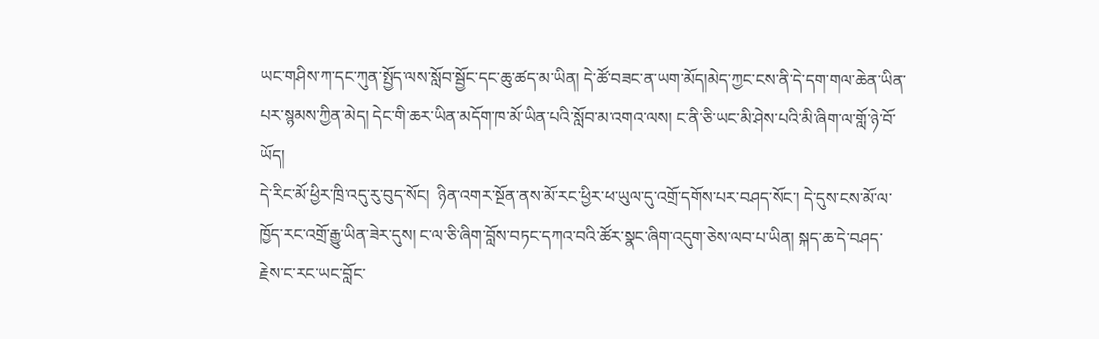ཡང་གཤིས་ཀ་དང་ཀུན་སྤྱོད་ལས་སློབ་སྦྱོང་དང་ཆུ་ཚད་མ་ཡིན། དེ་ཚོ་བཟང་ན་ཡག་མོད།མེད་ཀྱང་ངས་ནི་དེ་དག་གལ་ཆེན་ཡིན་པར་སྙམས་ཀྱིན་མེད། དེང་གི་ཆར་ཡིན་མདོག་ཁ་མོ་ཡིན་པའི་སློབ་མ་འགའ་ལས། ང་ནི་ཅི་ཡང་མི་ཤེས་པའི་མི་ཞིག་ལ་གློ་ཉེ་བོ་ཡོད།
དེ་རིང་མོ་ཕྱིར་ཁྲི་འདུ་རུ་བུད་སོང།  ཉིན་འགར་སྔོན་ནས་མོ་རང་ཕྱིར་ཕ་ཡུལ་དུ་འགྲོ་དགོས་པར་བཤད་སོང་། དེ་དུས་ངས་མོ་ལ་ཁྱོད་རང་འགྲོ་རྒྱུ་ཡིན་ཟེར་དུས། ང་ལ་ཅི་ཞིག་བློས་བཏང་དཀའ་བའི་ཚོར་སྣང་ཞིག་འདུག་ཅེས་ལབ་པ་ཡིན། སྐད་ཆ་དེ་བཤད་རྗེས་ང་རང་ཡང་བློང་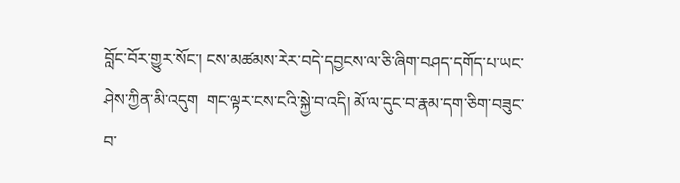བློང་བོར་གྱུར་སོང་། ངས་མཚམས་རེར་བདེ་དབྱངས་ལ་ཅི་ཞིག་བཤད་དགོད་པ་ཡང་ཤེས་ཀྱིན་མི་འདུག  གང་ལྟར་ངས་ངའི་སྐྱེ་བ་འདི། མོ་ལ་དུང་བ་རྣམ་དག་ཅིག་བཟུང་བ་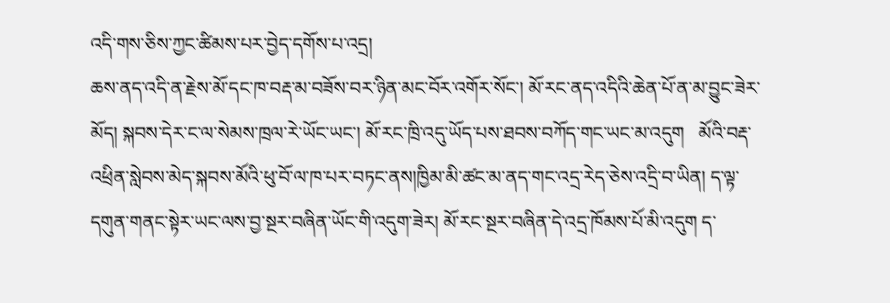འདི་གས་ཅིས་ཀྱང་ཚིམས་པར་བྱེད་དགོས་པ་འདྲ།
ཆས་ནད་འདི་ན་རྗེས་མོ་དང་ཁ་བརྡ་མ་བཟོས་བར་ཉིན་མང་བོར་འགོར་སོང་། མོ་རང་ནད་འདིའི་ཆེན་པོ་ན་མ་བྱུང་ཟེར་མོད། སྐབས་དེར་ང་ལ་སེམས་ཁྲལ་རེ་ཡོང་ཡང་། མོ་རང་ཁྲི་འདུ་ཡོད་པས་ཐབས་བཀོད་གང་ཡང་མ་འདུག   མོའི་བརྡ་འཕྲིན་སླེབས་མེད་སྐབས་མོའི་ཕུ་བོ་ལ་ཁ་པར་བཏང་ནས།ཁྱིམ་མི་ཚང་མ་ནད་གང་འདྲ་རེད་ཅེས་འདྲི་བ་ཡིན། ད་ལྟ་དགུན་གནང་སྟེར་ཡང་ལས་བྱ་སྔར་བཞིན་ཡོང་གི་འདུག་ཟེར། མོ་རང་སྔར་བཞིན་དེ་འདྲ་ཁོམས་པོ་མི་འདུག ད་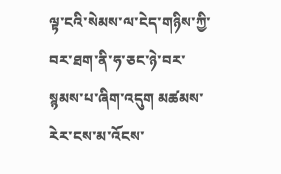ལྟ་ངའི་སེམས་ལ་ངེད་གཉིས་ཀྱི་བར་ཐག་ནི་ཧ་ཅང་ཉེ་བར་སྙམས་པ་ཞིག་འདུག མཚམས་རེར་ངས་མ་འོངས་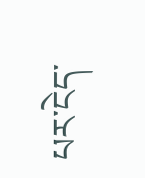པར་ངེད་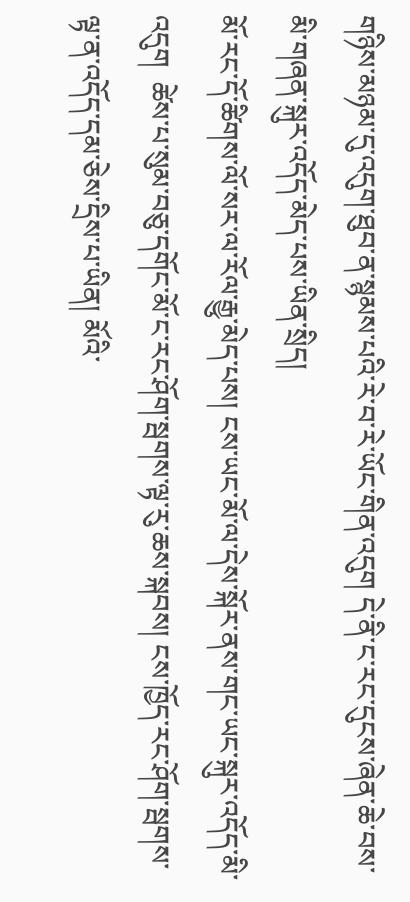གཉིས་མཉམ་དུ་འདུག་ཐུབ་ན་སྙམས་པའི་རེ་བ་རེ་ཡོང་གིན་འདུག དེ་ནི་ང་རང་དུངས་ཞེན་ཆེ་བས་མི་གཞན་སྐུར་འདོད་མེད་པས་ཡིན་སྲིད།
མོ་རང་དོ་ཚིགས་ལོ་སར་ལ་རོལ་རྒྱུ་མེད་པས། ངས་ཡང་མོ་ལ་དེས་སྐོར་ནས་གང་ཡང་སྐུར་འདོད་མི་འདུག  ཚེས་པ་སུམ་བཅུ་དགོང་མོ་ང་རང་ཤོག་སྦགས་ལྟ་རུ་ཆས་སྐབས། ངས་ཁྱོད་རང་ཤོག་སྦགས་ལྟ་ན་འདོད་དམ་ཅེས་དྲིས་པ་ཡིན། མོའི་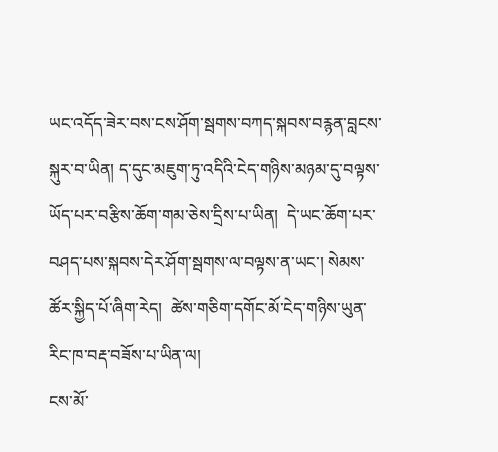ཡང་འདོད་ཟེར་བས་ངས་ཤོག་སྦགས་བཀད་སྐབས་བརྙན་བླངས་སྐུར་བ་ཡིན། ད་དུང་མཇུག་ཏུ་འདིའི་ངེད་གཉིས་མཉམ་དུ་བལྟས་ཡོད་པར་བརྩིས་ཆོག་གམ་ཅེས་དྲིས་པ་ཡིན།  དེ་ཡང་ཆོག་པར་བཤད་པས་སྐབས་དེར་ཤོག་སྦགས་ལ་བལྟས་ན་ཡང་། སེམས་ཚོར་སྐྱིད་པོ་ཞིག་རེད།  ཚེས་གཅིག་དགོང་མོ་ངེད་གཉིས་ཡུན་རིང་ཁ་བརྡ་བཟོས་པ་ཡིན་ལ།
ངས་མོ་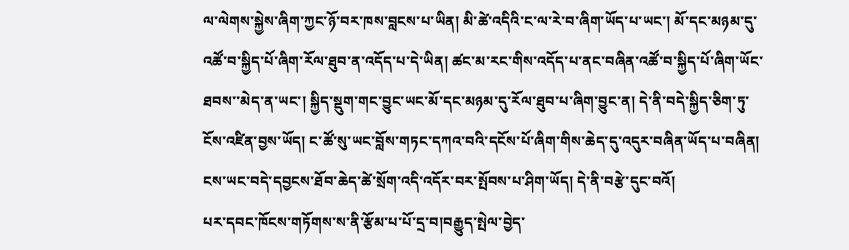ལ་ལེགས་སྐྱེས་ཞིག་ཀྱང་ཉོ་བར་ཁས་བླངས་པ་ཡིན། མི་ཚེ་འདིའི་ང་ལ་རེ་བ་ཞིག་ཡོད་པ་ཡང་། མོ་དང་མཉམ་དུ་འཚོ་བ་སྐྱིད་པོ་ཞིག་རོལ་ཐུབ་ན་འདོད་པ་དེ་ཡིན། ཚང་མ་རང་གིས་འདོད་པ་ནང་བཞིན་འཚོ་བ་སྐྱིད་པོ་ཞིག་ཡོང་ཐབས་་མེད་ན་ཡང་། སྐྱིད་སྡུག་གང་བྱུང་ཡང་མོ་དང་མཉམ་དུ་རོལ་ཐུབ་པ་ཞིག་བྱུང་ན། དེ་ནི་བདེ་སྐྱིད་ཅིག་ཏུ་ངོས་འཛིན་བྱས་ཡོད། ང་ཚོ་སུ་ཡང་བློས་གཏང་དཀའ་བའི་དངོས་པོ་ཞིག་གིས་ཆེད་དུ་འདུར་བཞིན་ཡོད་པ་བཞིན།  ངས་ཡང་བདེ་དབྱངས་ཐོབ་ཆེད་ཚེ་སྲོག་འདི་འདོར་བར་སྤོབས་པ་ཤིག་ཡོད། དེ་ནི་བརྩེ་དུང་བའོ།
པར་དབང་ཁོངས་གཏོགས་ས་ནི་རྩོམ་པ་པོ་དྲ་བ།བརྒྱུད་སྤེལ་བྱེད་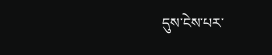དུས་ངེས་པར་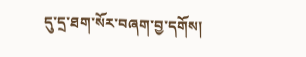དུ་དྲ་ཐག་སོར་བཞག་བྱ་དགོས།